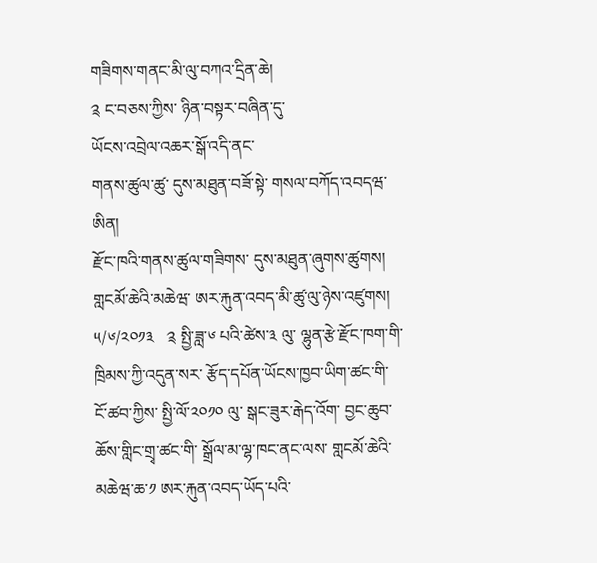གཟིགས་གནང་མི་ལུ་བཀའ་དྲིན་ཆེ།
༉ ང་བཅས་ཀྱིས་ ཉིན་བསྟར་བཞིན་དུ་
ཡོངས་འབྲེལ་འཆར་སྒོ་འདི་ནང་
གནས་ཚུལ་ཚུ་ དུས་མཐུན་བཟོ་སྟེ་ གསལ་བཀོད་འབདཝ་ཨིན།
རྫོང་ཁའི་གནས་ཚུལ་གཟིགས་ དུས་མཐུན་ཞུགས་ཚུགས།
གླངམོ་ཆེའི་མཆེཝ་ ཨར་རྐུན་འབད་མི་ཚུ་ལུ་ཉེས་འཛུགས།
༥/༦/༢༠༡༣   ༉ སྤྱི་ཟླ་༦ པའི་ཚེས་༣ ལུ་ ལྷུན་རྩེ་རྫོང་ཁག་གི་ ཁྲིམས་ཀྱི་འདུན་སར་ རྩོད་དཔོན་ཡོངས་ཁྱབ་ཡིག་ཚང་གི་ ངོ་ཚབ་ཀྱིས་ སྤྱི་ལོ་༢༠༡༠ ལུ་ སྒང་ཟུར་རྒེད་འོག་ བྱང་ཆུབ་ཆོས་གླིང་གྲྭ་ཚང་གི་ སྒྲོལ་མ་ལྷ་ཁང་ནང་ལས་ གླངམོ་ཆེའི་མཆེཝ་ཆ་༡ ཨར་རྐུན་འབད་ཡོད་པའི་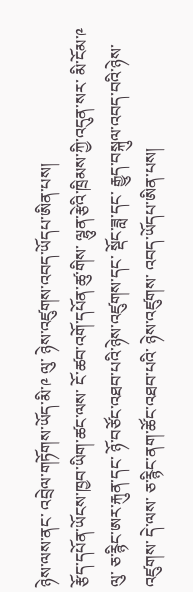ཉེས་ལས་ནང་ འབྲེལ་གཏོགས་ཡོད་མི་༩ ལུ་ ཉེས་འཛུགས་འབད་ཡོདཔ་ཨིན་པས།
རྩོད་དཔོན་ཡོངས་ཁྱབ་ཡིག་ཚང་ལས་ ངོ་ཚབ་འགོ་དཔོན་ཚུ་གིས་ ལྷུན་རྩེའི་ཁྲིམས་ཀྱི་འདུན་སར་ མི་ངོམ་༩ ལུ་ ཅ་རྙིང་ཨར་རྐུན་དང་ ཉོ་བཙོང་འཐབ་པའི་ཉེས་འཛུགས་དང་ སྡོང་ཟླ་དང་ རྒྱུད་བསྐུལ་འབད་བའི་ཉེས་འཛུགས་ དེ་ལས་ ཅ་རྙིང་ནག་ཚོང་འཐབ་པའི་ ཉེས་འཛུགས་ འབད་ཡོདཔ་ཨིན་པས།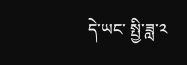དེ་ཡང་ སྤྱི་ཟླ་༢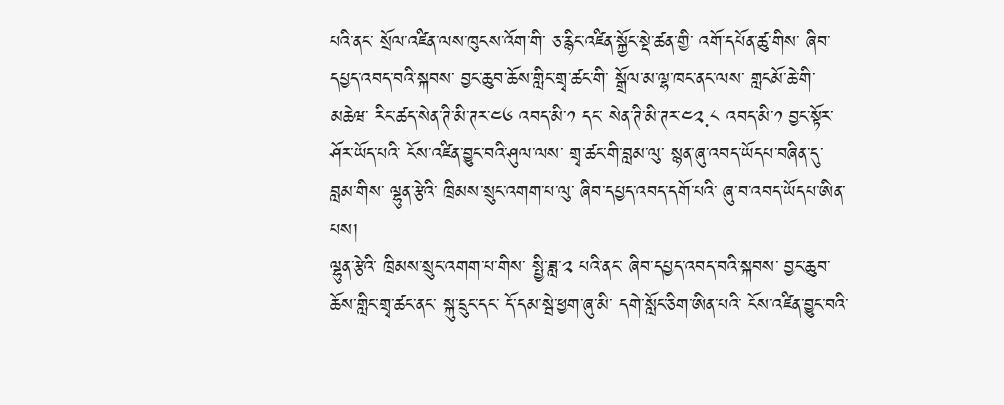པའི་ནང་ སྲོལ་འཛིན་ལས་ཁུངས་འོག་གི་ ཅ་རྙིང་འཛིན་སྐྱོང་སྡེ་ཚན་གྱི་ འགོ་དཔོན་ཚུ་གིས་ ཞིབ་དཔྱད་འབད་བའི་སྐབས་ བྱང་ཆུབ་ཆོས་གླིང་གྲྭ་ཚང་གི་ སྒྲོལ་མ་ལྷ་ཁང་ནང་ལས་ གླངམོ་ཆེ་གི་མཆེཝ་ རིང་ཚད་སེན་ཊི་མི་ཊར་༤༦ འབད་མི་༡ དང་ སེན་ཊི་མི་ཊར་༤༢.༨ འབད་མི་༡ བྱང་སྟོར་ཤོར་ཡོད་པའི་ ངོས་འཛིན་བྱུང་བའི་ཤུལ་ལས་ གྲྭ་ཚང་གི་བླམ་ལུ་ སྙན་ཞུ་འབད་ཡོདཔ་བཞིན་དུ་ བླམ་གིས་ ལྷུན་རྩེའི་ ཁྲིམས་སྲུང་འགག་པ་ལུ་ ཞིབ་དཔྱད་འབད་དགོ་པའི་ ཞུ་བ་འབད་ཡོདཔ་ཨིན་པས།
ལྷུན་རྩེའི་ ཁྲིམས་སྲུང་འགག་པ་གིས་ སྤྱི་ཟླ་༢ པའི་ནང་ ཞིབ་དཔྱད་འབད་བའི་སྐབས་ བྱང་ཆུབ་ཆོས་གླིང་གྲྭ་ཚང་ནང་ སྐུ་དྲུང་དང་ དོ་དམ་སྦེ་ཕྱག་ཞུ་མི་ དགེ་སློང་ཅིག་ཨིན་པའི་ ངོས་འཛིན་བྱུང་བའི་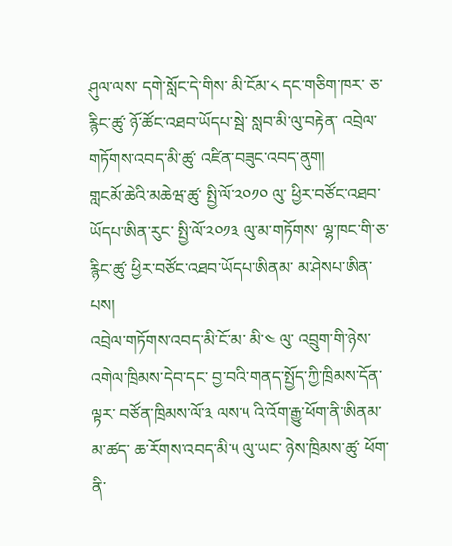ཤུལ་ལས་ དགེ་སློང་དེ་གིས་ མི་ངོམ་༨ དང་གཅིག་ཁར་ ཅ་རྙིང་ཚུ་ ཉོ་ཚོང་འཐབ་ཡོདཔ་སྦེ་ སླབ་མི་ལུ་བརྟེན་ འབྲེལ་གཏོགས་འབད་མི་ཚུ་ འཛིན་བཟུང་འབད་ནུག།
གླངམོ་ཆེའི་མཆེཝ་ཚུ་ སྤྱི་ལོ་༢༠༡༠ ལུ་ ཕྱིར་བཙོང་འཐབ་ཡོདཔ་ཨིན་རུང་ སྤྱི་ལོ་༢༠༡༣ ལུ་མ་གཏོགས་ ལྷ་ཁང་གི་ཅ་རྙིང་ཚུ་ ཕྱིར་བཙོང་འཐབ་ཡོདཔ་ཨིནམ་ མ་ཤེསཔ་ཨིན་པས།
འབྲེལ་གཏོགས་འབད་མི་ངོ་མ་ མི་༤ ལུ་ འབྲུག་གི་ཉེས་འགེལ་ཁྲིམས་དེབ་དང་ བྱ་བའི་གནད་སྤྱོད་ཀྱི་ཁྲིམས་དོན་ལྟར་ བཙོན་ཁྲིམས་ལོ་༣ ལས་༥ འི་འོག་རྒྱུ་ཕོག་ནི་ཨིནམ་མ་ཚད་ ཆ་རོགས་འབད་མི་༥ ལུ་ཡང་ ཉེས་ཁྲིམས་ཚུ་ ཕོག་ནི་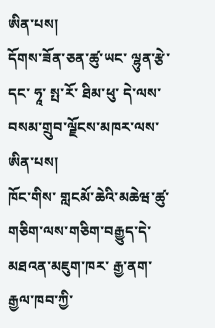ཨིན་པས།
དོགས་ཟོན་ཅན་ཚུ་ཡང་ ལྷུན་རྩེ་དང་ ཧཱ་ སྤ་རོ་ ཐིམ་ཕུ་ དེ་ལས་ བསམ་གྲུབ་ལྗོངས་མཁར་ལས་ཨིན་པས།
ཁོང་གིས་ གླངམོ་ཆེའི་མཆེཝ་ཚུ་ གཅིག་ལས་གཅིག་བརྒྱུད་དེ་ མཐའན་མཇུག་ཁར་ རྒྱ་ནག་རྒྱལ་ཁབ་ཀྱི་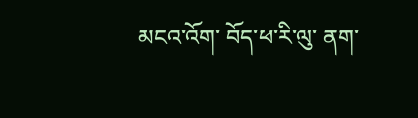མངའ་འོག་ བོད་ཕ་རི་ལུ་ ནག་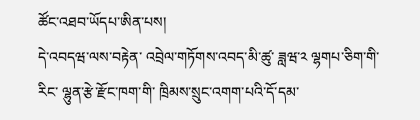ཚོང་འཐབ་ཡོདཔ་ཨིན་པས།
དེ་འབདཝ་ལས་བརྟེན་ འབྲེལ་གཏོགས་འབད་མི་ཚུ་ ཟླཝ་༢ ལྷགཔ་ཅིག་གི་རིང་ ལྷུན་རྩེ་རྫོང་ཁག་གི་ ཁྲིམས་སྲུང་འགག་པའི་དོ་དམ་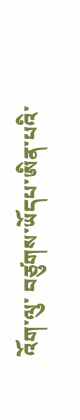འོག་ལུ་ བཙུགས་ཡོདཔ་ཨིན་པའི་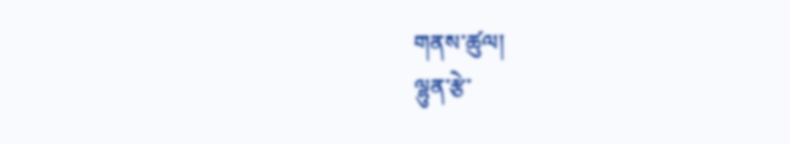གནས་ཚུལ།
ལྷུན་རྩེ་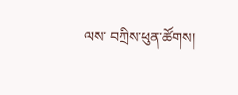ལས་ བཀྲིས་ཕུན་ཚོགས།